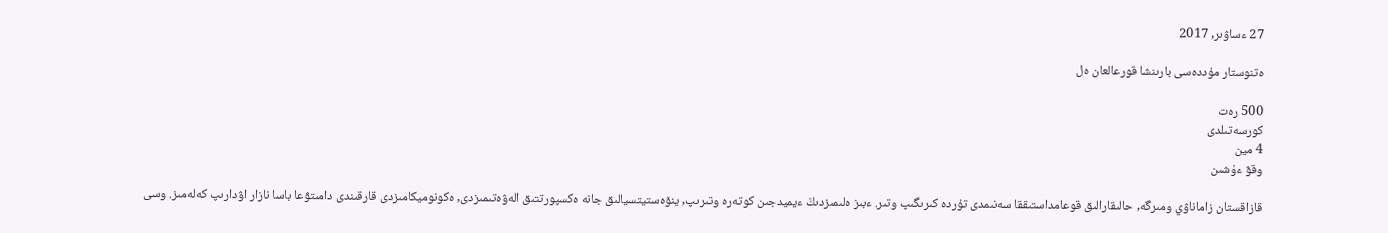27 ءساۋىر, 2017

ەتنوستار مۇددەسى بارىنشا قورعالعان ەل

500 رەت
كورسەتىلدى
4 مين
وقۋ ءۇشىن

قازاقستان زاماناۋي ومىرگە, حالىقارالىق قوعامداستىققا سەنىمدى تۇردە كىرىگىپ وتىر. ءبىز ەلىمىزدىڭ ءيميدجىن كوتەرە وتىرىپ, ينۆەستيتسيالىق جانە ەكسپورتتىق الەۋەتىمىزدى, ەكونوميكامىزدى قارقىندى دامىتۋعا باسا نازار اۋدارىپ كەلەمىز. وسى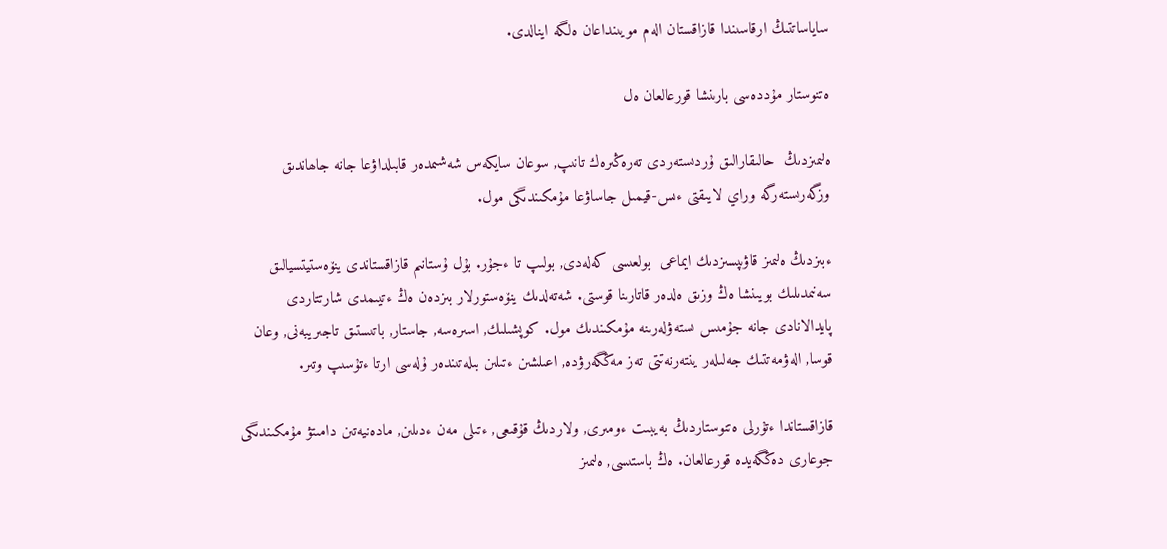ساياساتتىڭ ارقاسىندا قازاقستان الەم مويىنداعان ەلگە اينالدى.

ەتنوستار مۇددەسى بارىنشا قورعالعان ەل

ەلىمىزدىڭ  حالىقارالىق ۇردىستەردى تەرەڭىرەك تانىپ, سوعان سايكەس شەشىمدەر قابىلداۋعا جانە جاھاندىق وزگەرىستەرگە وراي لايىقتى ءىس-قيمىل جاساۋعا مۇمكىندىگى مول.

ءبىزدىڭ ەلىمىز قاۋىپسىزدىك ايماعى  بولعىسى كەلەدى, بولىپ تا ءجۇر. بۇل ۇستانىم قازاقستاندى ينۆەستيتسيالىق سەنىمدىلىك بويىنشا ەڭ وزىق ەلدەر قاتارىنا قوستى. شەتەلدىك ينۆەستورلار بىزدەن ەڭ ءتيىمدى شارتتاردى پايدالانادى جانە جۇمىس ىستەۋلەرىنە مۇمكىندىك مول. كوپشىلىك, اسىرەسە, جاستار, باتىستىق تاجىريبەنى, وعان قوسا, الەۋمەتتىك جەلىلەر ينتەرنەتتى تەز مەڭگەرۋدە, اعىلشىن ءتىلىن بىلەتىندەر ۇلەسى ارتا ءتۇسىپ وتىر.

قازاقستاندا ءتۇرلى ەتنوستاردىڭ بەيبىت ءومىرى, ولاردىڭ قۇقىعى, ءتىلى مەن ءدىلىن, مادەنيەتىن دامىتۋ مۇمكىندىگى جوعارى دەڭگەيدە قورعالعان. ەڭ باستىسى, ەلىمىز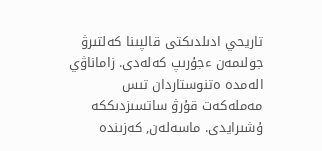تاريحي ادىلدىكتى قالپىنا كەلتىرۋ جولىمەن ءجۇرىپ كەلەدى. زاماناۋي الەمدە ەتنوستاردان تىس مەملەكەت قۇرۋ ساتسىزدىككە ۇشىرايدى. ماسەلەن, كەزىندە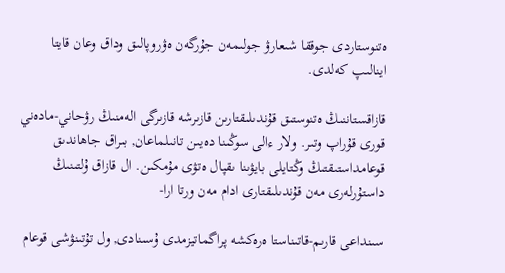ەتنوستاردى جوققا شىعارۋ جولىمەن جۇرگەن ەۋروپالىق وداق وعان قايتا اينالىپ كەلدى.

قازاقستاننىڭ ەتنوستىق قۇندىلىقتارىن قازىرشە قازىرگى الەمنىڭ رۋحاني-مادەني قورى قۇراپ وتىر. ولار ءالى سوڭىنا دەيىن تانىلماعان, بىراق جاھاندىق قوعامداستىقتىڭ وڭتايلى بايۋىنا ىقپال ەتۋى مۇمكىن. ال قازاق ۇلتىنىڭ داستۇرلەرى مەن قۇندىلىقتارى ادام مەن ورتا ارا-

سىنداعى قارىم-قاتىناستا ەرەكشە پراگماتيزمدى ۇسىنادى, ول تۇتىنۋشى قوعام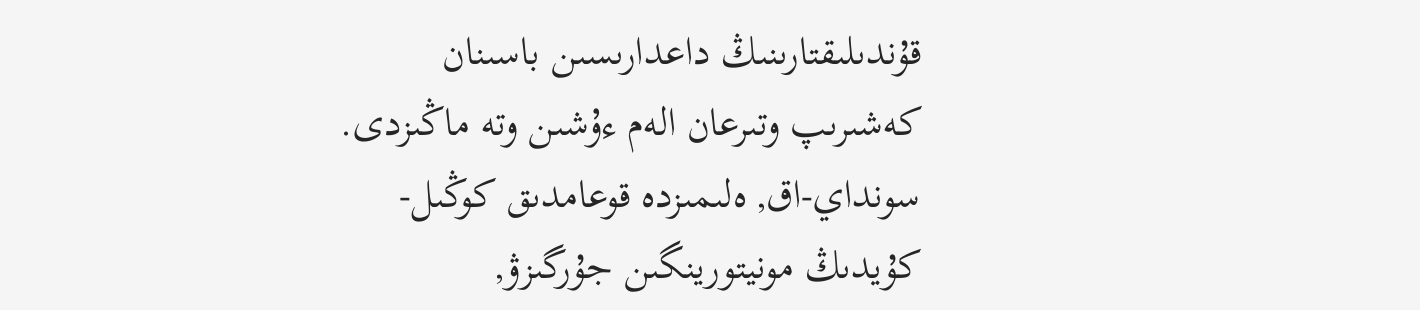قۇندىلىقتارىنىڭ داعدارىسىن باسىنان كەشىرىپ وتىرعان الەم ءۇشىن وتە ماڭىزدى. سونداي-اق, ەلىمىزدە قوعامدىق كوڭىل-كۇيدىڭ مونيتورينگىن جۇرگىزۋ,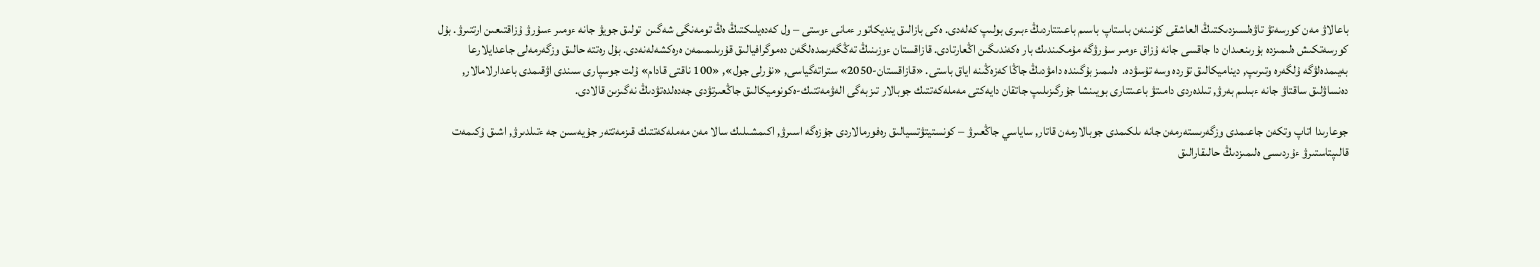باعالاۋ مەن كورسەتۋ تاۋەلسىزدىكتىڭ العاشقى كۇنىنەن باستاپ باسىم باعىتتاردىڭ ءبىرى بولىپ كەلەدى. ەكى بازالىق ينديكاتور ءمانى ءوستى – ول كەدەيلىكتىڭ ەڭ تومەنگى شەگىن  تولىق جويۋ جانە ءومىر ءسۇرۋ ۇزاقتىعىن ارتتىرۋ. بۇل كورسەتكىش ەلىمىزدە بۇرىنعىدان دا جاقسى جانە ۇزاق ءومىر سۇرۋگە مۇمكىندىك بار ەكەندىگىن اڭعارتادى. قازاقستان ءوزىنىڭ تەڭگەرىمدەلگەن دەموگرافيالىق قۇرىلىمىمەن ەرەكشەلەنەدى. بۇل رەتتە حالىق وزگەرمەلى جاعدايلارعا بەيىمدەلۋگە ۇلگەرە وتىرىپ, ديناميكالىق تۇردە وسە تۇسۋدە.  ەلىمىز بۇگىندە دامۋدىڭ جاڭا كەزەڭىنە اياق باستى. «قازاقستان-2050» ستراتەگياسى, «نۇرلى جول», «100 ناقتى قادام» ۇلت جوسپارى سىندى اۋقىمدى باعدارلامالار, دەنساۋلىق ساقتاۋ جانە ءبىلىم بەرۋ, تىلدەردى دامىتۋ باعىتتارى بويىنشا جۇرگىزىلىپ جاتقان دايەكتى مەملەكەتتىك جوبالار تىزبەگى الەۋمەتتىك-ەكونوميكالىق جاڭعىرتۋدى جەدەلدەتۋدىڭ نەگىزىن قالادى.

جوعارىدا اتاپ وتكەن جاعىمدى وزگەرىستەرمەن جانە ىلكىمدى جوبالارمەن قاتار, ساياسي جاڭعىرۋ – كونستيتۋتسيالىق رەفورمالاردى جۇزەگە اسىرۋ, اكىمشىلىك سالا مەن مەملەكەتتىك قىزمەتتەر جۇيەسىن جە ءتىلدىرۋ, اشىق ۇكىمەت قالىپتاستىرۋ ءۇردىسى ەلىمىزدىڭ حالىقارالىق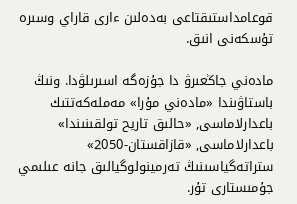قوعامداستىقتاعى بەدەلىن ءارى قاراي وسىرە تۇسكەنى انىق.

مادەني جاڭعىرۋ دا جۇزەگە اسىرىلۋدا. ونىڭ باستاۋىندا «مادەني مۇرا» مەملەكەتتىك باعدارلاماسى, «حالىق تاريح تولقىنىندا» باعدارلاماسى, «قازاقستان-2050» ستراتەگياسىنىڭ تەرمينولوگيالىق جانە عىلىمي جۇمىستارى تۇر.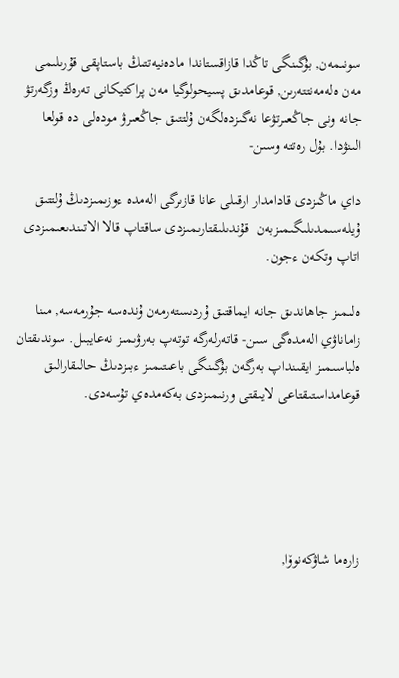سونىمەن, بۇگىنگى تاڭدا قازاقستاندا مادەنيەتتىڭ باستاپقى قۇرىلىمى مەن ەلەمەنتتەرىن, قوعامدىق پسيحولوگيا مەن پراكتيكانى تەرەڭ وزگەرتۋ جانە ونى جاڭعىرتۋعا نەگىزدەلگەن ۇلتتىق جاڭعىرۋ مودەلى دە قولعا الىنۋدا. بۇل رەتتە وسىن-

داي ماڭىزدى قادامدار ارقىلى عانا قازىرگى الەمدە ءوزىمىزدىڭ ۇلتتىق  ۇيلەسىمدىلىگىمىزبەن  قۇندىلىقتارىمىزدى ساقتاپ قالا الاتىندىعىمىزدى اتاپ وتكەن ءجون.

ەلىمىز جاھاندىق جانە ايماقتىق ۇردىستەرمەن ۇندەسە جۇرمەسە, مىنا زاماناۋي الەمدەگى سىن- قاتەرلەرگە توتەپ بەرۋىمىز نەعايبىل. سوندىقتان ەلباسىمىز ايقىنداپ بەرگەن بۇگىنگى باعىتىمىز ءبىزدىڭ حالىقارالىق قوعامداستىقتاعى لايىقتى ورنىمىزدى بەكەمدەي تۇسەدى.





زارەما شاۋكەنوۆا,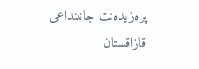پرەزيدەنت جانىنداعى قازاقستان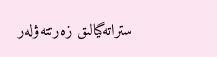ستراتەگيالىق زەرتتەۋلەر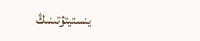ينستيتۋتىنىڭ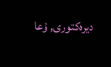ديرەكتورى, ۇعا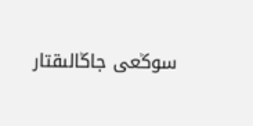سوڭعى جاڭالىقتار